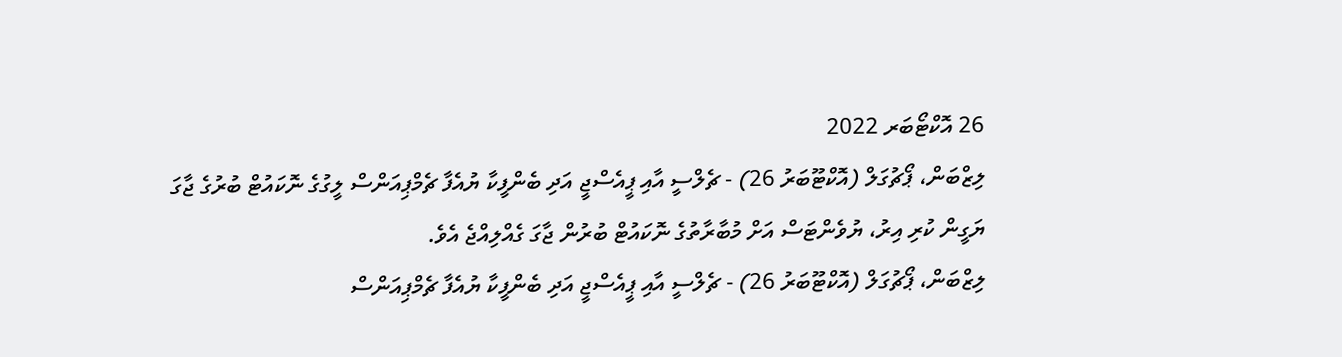26 އޮކްޓޯބަރ 2022
ލިޒްބަން، ޕޯޗުގަލް (އޮކްޓޫބަރު 26) - ޗެލްސީ އާއި ޕީއެސްޖީ އަދި ބެންފީކާ ޔުއެފާ ޗެމްޕިއަންސް ލީގުގެ ނޮކައުޓް ބުރުގެ ޖާގަ ޔަގީން ކުރި އިރު، ޔުވެންޓަސް އަށް މުބާރާތުގެ ނޮކައުޓް ބުރުން ޖާގަ ގެއްލިއްޖެ އެވެ.
ލިޒްބަން، ޕޯޗުގަލް (އޮކްޓޫބަރު 26) - ޗެލްސީ އާއި ޕީއެސްޖީ އަދި ބެންފީކާ ޔުއެފާ ޗެމްޕިއަންސް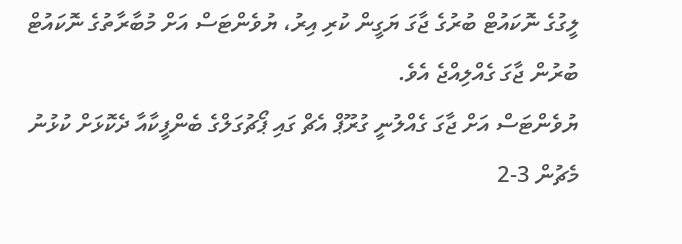ލީގުގެ ނޮކައުޓް ބުރުގެ ޖާގަ ޔަގީން ކުރި އިރު، ޔުވެންޓަސް އަށް މުބާރާތުގެ ނޮކައުޓް ބުރުން ޖާގަ ގެއްލިއްޖެ އެވެ.
ޔުވެންޓަސް އަށް ޖާގަ ގެއްލުނީ ގުރޫޕް އެޗް ގައި ޕޯޗުގަލްގެ ބެންފީކާއާ ދެކޮޅަށް ކުޅުނު މެޗުން 3-2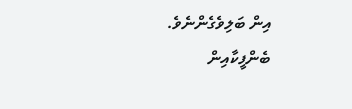އިން ބަލިވެގެންނެވެ.
ބެންފީކާއިން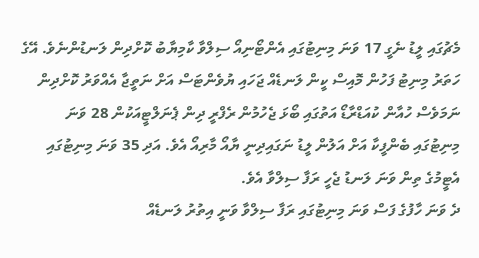މެޗުގައި ލީޑު ނެގީ 17 ވަނަ މިނިޓުގައި އެންޓޯނިއޯ ސިލްވާ ކާމިޔާބު ކޮށްދިން ލަނޑުންނެވެ. އޭގެ ހަތަރު މިނިޓު ފަހުން މޮއިސް ކީން ލަނޑެއް ޖަހައި ޔުވެންޓަސް އަށް ނަތީޖާ އެއްވަރު ކޮށްދިން ނަމަވެސް ހުއާން ކުއަޑްރާޑޯ އަތުގައި ބޯޅަ ޖެހުމުން ރެފްރީ ދިން ޕެނަލްޓީއަކުން 28 ވަނަ މިނިޓުގައި ބެންފީކާ އަށް އަލުން ލީޑު ނަގައިދިނީ ޔާއޯ މާރިއޯ އެވެ. އަދި 35 ވަނަ މިނިޓުގައި އެޓީމުގެ ތިން ވަނަ ލަނޑު ޖެހީ ރަފާ ސިލްވާ އެވެ.
ދެ ވަނަ ހާފުގެ ފަސް ވަނަ މިނިޓުގައި ރަފާ ސިލްވާ ވަނީ އިތުރު ލަނޑެއް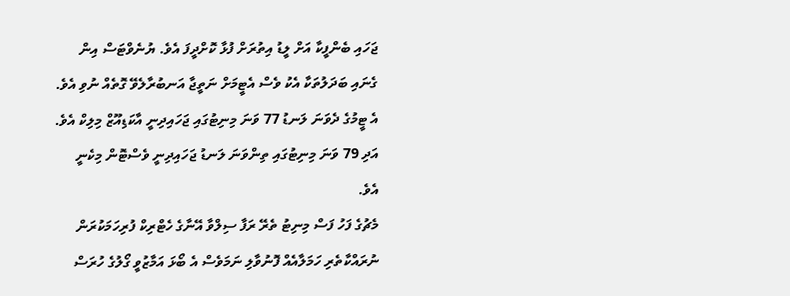ޖަހައި ބެންފީކާ އަށް ލީޑު އިތުރަށް ފުޅާ ކޮށްދީފަ އެވެ. ޔުނެވްޓަސް އިން ގެނައި ބަދަލުތަކާ އެކު ވެސް އެޓީމަށް ނަތީޖާ އަނބުރާލެވޭ ގޮތެއް ނުވި އެވެ. އެ ޓީމުގެ ދެވަނަ ލަނޑު 77 ވަނަ މިނިޓުގައި ޖަހައިދިނީ އާކަޑިއޫޒް މިލިކް އެވެ. އަދި 79 ވަނަ މިނިޓުގައި ތިންވަނަ ލަނޑު ޖަހައިދިނީ ވެސްޓޮން މިކެނީ އެވެ.
މެޗުގެ ފަހު ފަސް މިނިޓު ތެރޭ ރަފާ ސިލްވާ އޭނާގެ ހެޓްރިކް ފުރިހަމަކުރަން ނުރައްކާތެރި ހަމަލާއެއް ފޮނުވާލި ނަމަވެސް އެ ބޯޅަ އަމާޒުވީ ގޯލުގެ ހުރަސް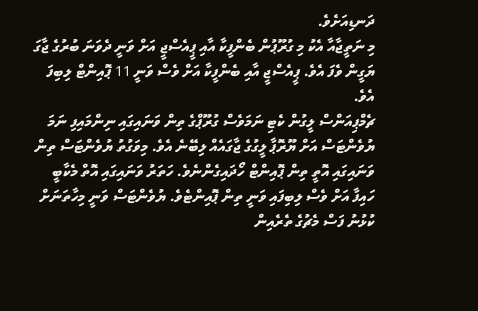ދަނޑިއަށެވެ.
މި ނަތީޖާއާ އެކު މި ގުރޫޕުން ބެންފީކާ އާއި ޕީއެސްޖީ އަށް ވަނީ ދެވަނަ ބުރުގެ ޖާގަ ޔަގީން ވެފަ އެވެ. ޕީއެސްޖީ އާއި ބެންފީކާ އަށް ވެސް ވަނީ 11 ޕޮއިންޓް ލިބިފަ އެވެ.
ޗެމްޕިއަންސް ލީގުން ކެޓި ނަމަވެސް ގުރޫޕްގެ ތިން ވަނައިގައި ނިންމައިފި ނަމަ ޔުވެންޓަސް އަށް ޔޫރޮޕާ ލީގުގެ ޖާގައެއް ލިބޭނެ އެވެ. މިވަގުތު ޔުވެންޓަސް ތިން ވަނައިގައި އޮތީ ތިން ޕޮއިންޓް ހޯދައިގެންނެވެ. ހަތަރު ވަނައިގައި އޮތް މެކާބީ ހައިފާ އަށް ވެސް ލިބިފައި ވަނީ ތިން ޕޮއިންޓެވެ. ޔުވެންޓަސް ވަނީ މިހާތަނަށް ކުޅުނު ފަސް މެޗުގެ ތެރެއިން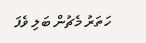ހަތަރު މެޗުން ބަލި ވެފަ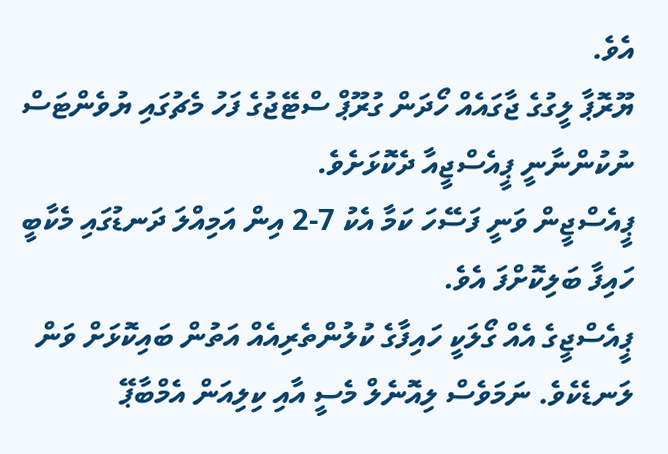އެވެ.
ޔޫރޮޕާ ލީގުގެ ޖާގައެއް ހޯދަން ގުރޫޕް ސްޓޭޖުގެ ފަހު މެޗުގައި ޔުވެންޓަސް ނުކުންނާނީ ޕީއެސްޖީއާ ދެކޮޅަށެވެ.
ޕީއެސްޖީން ވަނީ ފަސޭހަ ކަމާ އެކު 7-2 އިން އަމިއްލަ ދަނޑުގައި މެކާބީ ހައިފާ ބަލިކޮށްފަ އެވެ.
ޕީއެސްޖީގެ އެއް ގޯލަކީ ހައިފާގެ ކުލުންތެރިއެއް އަތުން ބައިކޮޅަށް ވަން ލަނޑެކެވެ. ނަމަވެސް ލިއޮނެލް މެސީ އާއި ކިލިއަން އެމްބާޕޭ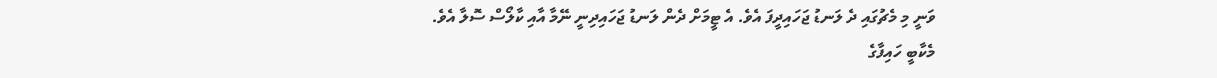ވަނީ މި މެޗުގައި ދެ ލަނޑު ޖަހައިދީފަ އެވެ. އެ ޓީމަށް ދެން ލަނޑު ޖަހައިދިނީ ނޭމާ އާއި ކާލޯސް ސޮލާ އެވެ.
މެކާބީ ހައިފާގެ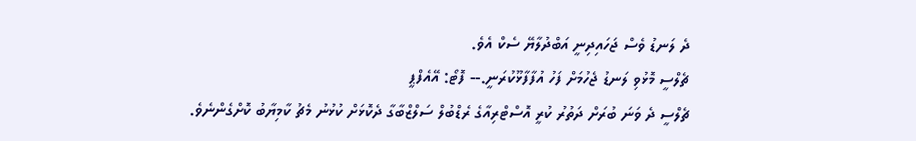ދެ ލަނޑު ވެސް ޖަހައިދިނީ އަބްދުލާޔޭ ސެކް އެވެ.
ޗެލްސީ މޮޅުވި ލަނޑު ޖެހުމަށް ފަހު އުފާފާޅޫކުރަނީ.-- ފޮޓޯ: އޭއެފްޕީ
ޗެލްސީ ދެ ވަނަ ބުރަށް ދަތުރު ކުރީ އޮސްޓްރިއާގެ ރެޑްބުލް ސަލްޒްބާގާ ދެކޮޅަށް ކުޅުނު މެޗު ކާމިޔާބު ކޮށްގެންނެވެ.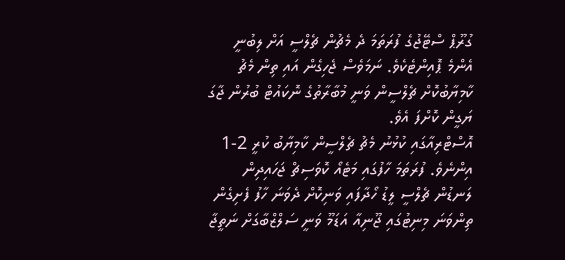ގުރޫޕް ސްޓޭޖުގެ ފުރަތަމަ ދެ މެޗުން ޗެލްސީ އަށް ލިބުނީ އެންމެ ޕޮއިންޓެކެވެ. ނަމަވެސް ޖެހިގެން އައި ތިން މެޗު ކާމިޔާބުކޮށް ޗެލްސީން ވަނީ މުބާރާތުގެ ނޮކައުޓް ބުރުން ޖާގަ ޔަގީން ކޮށްފަ އެވެ.
އޮސްޓްރިއާގައި ކުޅުނު މެޗު ޗެލްސީން ކާމިޔާބު ކުރީ 2-1 އިންނެވެ. ފުރަތަމަ ހާފުގައި މަޓެއޯ ކޮވަސިޗް ޖަހައިދިން ލަނޑުން ޗެލްސީ ލީޑު ހޯދާފައި ވަނިކޮށް ދެވަނަ ހާފު ފެށިގެން ތިންވަނަ މިނިޓުގައި ޖޫނިއާ އަޑަމޫ ވަނީ ސަލްޒްބާގަށް ނަތީޖާ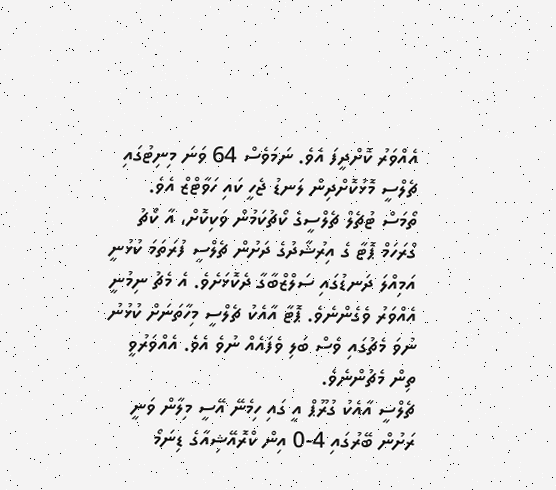އެއްވަރު ކޮށްދީފަ އެވެ. ނަމަވެސް 64 ވަނަ މިނިޓުގައި ޗެލްސީ މޮޅުކޮށްދިން ލަނޑު ޖެހީ ކައި ހަވާޓްޒް އެވެ.
ތޯމަސް ޓުޗެލް ޗެލްސީގެ ކޯޗުކަމުން ވަކިކޮށް، އާ ކޯޗު ގްރަހަމް ޕޮޓާ ގެ އިރުޝާދުގެ ދަށުން ޗެލްސީ ފުރަތަމަ ކުޅުނީ އަމިއްލަ ދަނޑުގައި ސަލްޒްބާގާ ދެކޮޅަށެވެ. އެ މެޗު ނިމުނީ އެއްވަރު ވެގެންނެވެ. ޕޮޓާ އާއެކު ޗެލްސީ މިހާތަނަށް ކުޅުނު ނުވަ މެޗުގައި ވެސް ބަލި ވެފައެއް ނުވެ އެވެ. އެއްވަރުވީ ތިން މެޗުންނެވެ.
ޗެލްސީ އާއެކު ގުރޫޕް އީ ގައި ހިމެނޭ އޭސީ މިލާން ވަނީ ރަށުން ބޭރުގައި 4-0 އިން ކްރޮއޭޝިއާގެ ޑިނަމޯ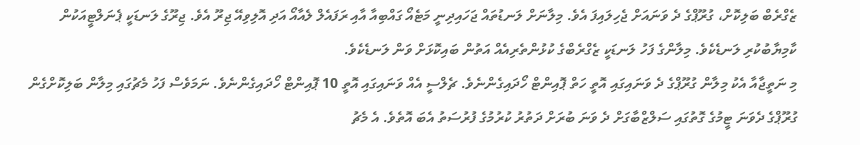ޒެގްރެބް ބަލިކޮށް، ގުރޫޕްގެ ދެ ވަނައަށް ޖެހިލައިފަ އެވެ. މިލާނަށް ލަނޑުތައް ޖަހައިދިނީ މަޓެއޯ ގައްބިއާ އާއި ރަފައެލް ލެއާއޯ އަދި އޮލިވިއޭ ޖިރޫ އެވެ. ޖިރޫގެ ލަނޑަކީ ޕެނަލްޓީއަކުން ކާމިޔާބުކުރި ލަނޑެކެވެ. މިލާންގެ ފަހު ލަނޑަކީ ޒެގްރެބްގެ ކުޅުންތެރިއެއް އަތުން ބައިކޮޅަށް ވަން ލަނޑެކެވެ.
މި ނަތީޖާއާ އެކު މިލާން ގުރޫޕްގެ ދެ ވަނައިގައި އޮތީ ހަތް ޕޮއިންޓް ހޯދައިގެންނެވެ. ޗެލްސީ އެއް ވަނައިގައި އޮތީ 10 ޕޮއިންޓް ހޯދައިގެންނެވެ. ނަމަވެސް ފަހު މެޗުގައި މިލާން ބަލިކޮށްގެން ގުރޫޕްގެ ދެވަނަ ޓީމުގެ ގޮތުގައި ސަލްޒްބާގަށް ދެ ވަނަ ބުރަށް ދަތުރު ކުރުމުގެ ފުރުސަތު އެބަ އޮތެވެ. އެ މެޗު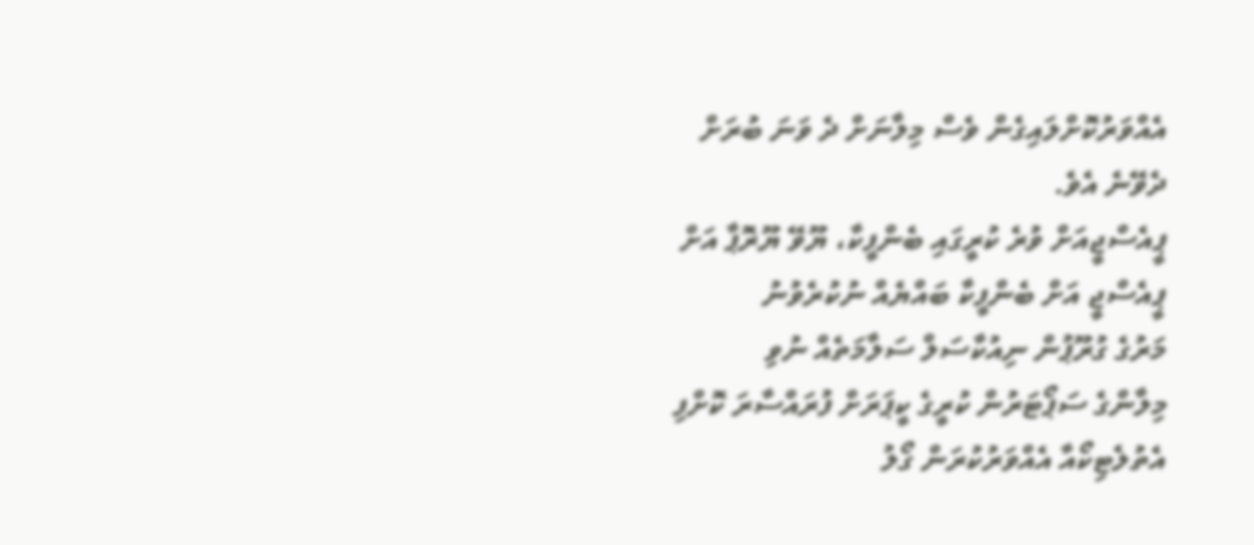އެއްވަރުކޮށްލައިގެން ވެސް މިލާނަށް ދެ ވަނަ ބުރަށް ދެވޭނެ އެވެ.
ޕީއެސްޖީއަށް ވުރެ ކުރީގައި ބެންފީކާ، ޔޫވޭ ޔޫރޮޕާ އަށް
ޕީއެސްޖީ އަށް ބެންފީކާ ބައްޔެއް ނުކުރެވުނު
މަރުގެ ގުރޫޕުން ނިއުކާސަލް ސަލާމަތެއް ނުވި
މިލާންގެ ސަޕޯޓަރުން ކުރީގެ ކީޕަރަށް ފުރައްސާރަ ކޮށްފި
އެތުލެޓިކޯއާ އެއްވަރުކުރަން ގޯލު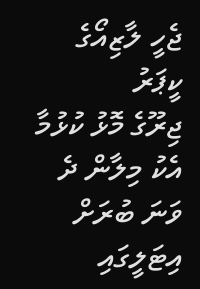ޖެހީ ލާޒިއޯގެ ކީޕަރު
ޖިރޫގެ މޮޅު ކުޅުމާ އެކު މިލާން ދެ ވަނަ ބުރަށް
އިޓަލީގައި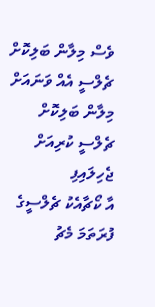ވެސް މިލާން ބަލިކޮށް ޗެލްސީ އެއް ވަނައަށް
މިލާން ބަލިކޮށް ޗެލްސީ ކުރިއަށް ޖެހިލައިފި
އާ ކޯޗާއެކު ޗެލްސީގެ ފުރަތަމަ މެޗު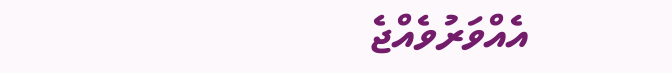އެއްވަރުވެއްޖެ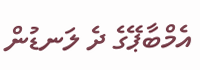އެމްބާޕޭގެ ދެ ލަނޑުން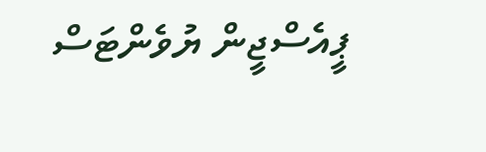ޕީއެސްޖީން ޔުވެންޓަސް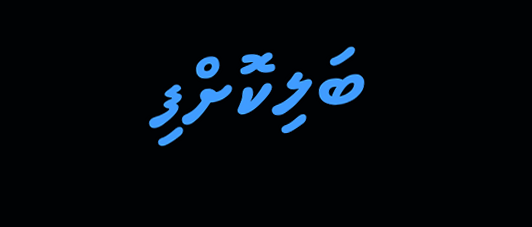ބަލިކޮށްފި